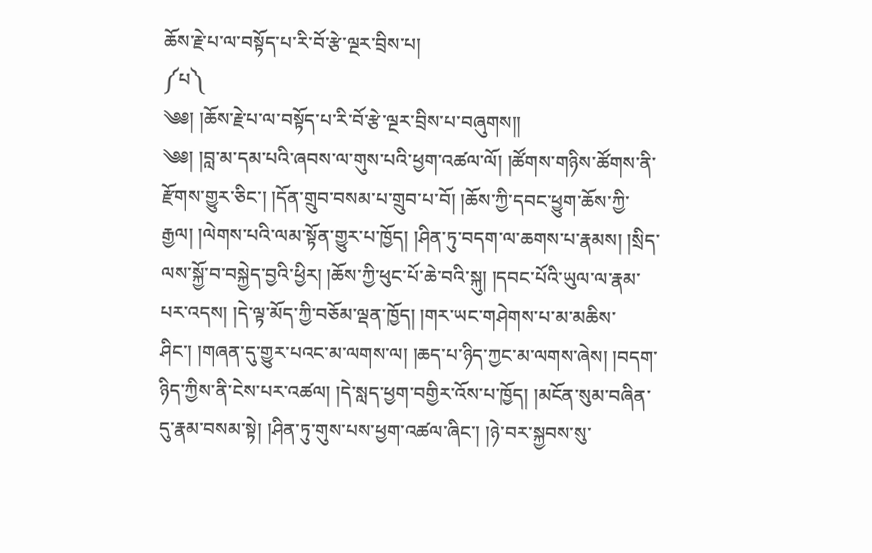ཆོས་རྗེ་པ་ལ་བསྟོད་པ་རི་བོ་རྩེ་ལྔར་བྲིས་པ།
༼པ༽
༄༅། །ཆོས་རྗེ་པ་ལ་བསྟོད་པ་རི་བོ་རྩེ་ལྔར་བྲིས་པ་བཞུགས།།
༄༅། །བླ་མ་དམ་པའི་ཞབས་ལ་གུས་པའི་ཕྱག་འཚལ་ལོ། །ཚོགས་གཉིས་ཚོགས་ནི་རྫོགས་གྱུར་ཅིང་། །དོན་གྲུབ་བསམ་པ་གྲུབ་པ་བོ། །ཆོས་ཀྱི་དབང་ཕྱུག་ཆོས་ཀྱི་རྒྱལ། །ལེགས་པའི་ལམ་སྟོན་གྱུར་པ་ཁྱོད། །ཤིན་ཏུ་བདག་ལ་ཆགས་པ་རྣམས། །སྲིད་ལས་སྐྱོ་བ་བསྐྱེད་བྱའི་ཕྱིར། །ཆོས་ཀྱི་ཕུང་པོ་ཆེ་བའི་སྐུ། །དབང་པོའི་ཡུལ་ལ་རྣམ་པར་འདས། །དེ་ལྟ་མོད་ཀྱི་བཅོམ་ལྡན་ཁྱོད། །གར་ཡང་གཤེགས་པ་མ་མཆིས་ཤིང་། །གཞན་དུ་གྱུར་པའང་མ་ལགས་ལ། །ཆད་པ་ཉིད་ཀྱང་མ་ལགས་ཞེས། །བདག་ཉིད་ཀྱིས་ནི་ངེས་པར་འཚལ། །དེ་སླད་ཕྱག་བགྱིར་འོས་པ་ཁྱོད། །མངོན་སུམ་བཞིན་དུ་རྣམ་བསམ་སྟེ། །ཤིན་ཏུ་གུས་པས་ཕྱག་འཚལ་ཞིང་། །ཉེ་བར་སྐྱབས་སུ་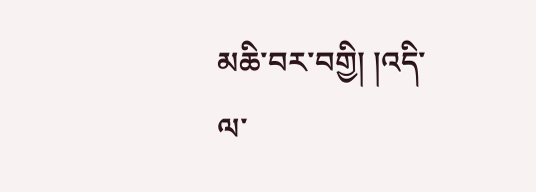མཆི་བར་བགྱི། །འདི་ལ་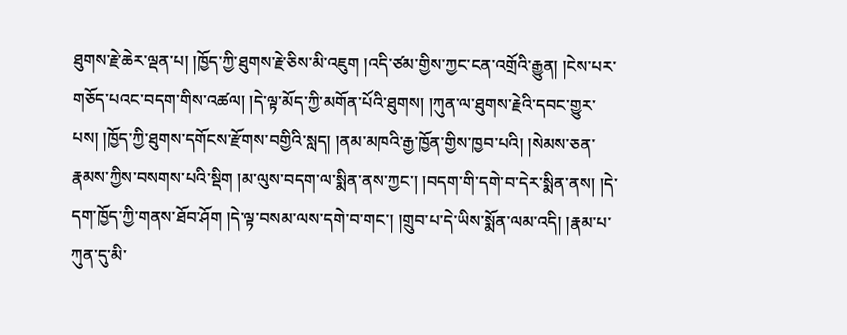ཐུགས་རྗེ་ཆེར་ལྡན་པ། །ཁྱོད་ཀྱི་ཐུགས་རྗེ་ཅིས་མི་འཇུག །འདི་ཙམ་གྱིས་ཀྱང་ངན་འགྲོའི་རྒྱུན། །ངེས་པར་གཅོད་པའང་བདག་གིས་འཚལ། །དེ་ལྟ་མོད་ཀྱི་མགོན་པོའི་ཐུགས། །ཀུན་ལ་ཐུགས་རྗེའི་དབང་གྱུར་པས། །ཁྱོད་ཀྱི་ཐུགས་དགོངས་རྫོགས་བགྱིའི་སླད། །ནམ་མཁའི་རྒྱ་ཁྱོན་གྱིས་ཁྱབ་པའི། །སེམས་ཅན་རྣམས་ཀྱིས་བསགས་པའི་སྡིག །མ་ལུས་བདག་ལ་སྨིན་ནས་ཀྱང་། །བདག་གི་དགེ་བ་དེར་སྨིན་ནས། །དེ་དག་ཁྱོད་ཀྱི་གནས་ཐོབ་ཤོག །དེ་ལྟ་བསམ་ལས་དགེ་བ་གང་། །གྲུབ་པ་དེ་ཡིས་སྨོན་ལམ་འདི། །རྣམ་པ་ཀུན་དུ་མི་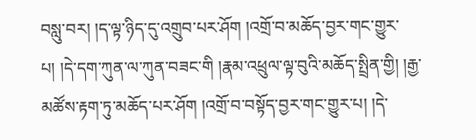བསླུ་བར། །ད་ལྟ་ཉིད་དུ་འགྲུབ་པར་ཤོག །འགྲོ་བ་མཆོད་བྱར་གང་གྱུར་པ། །དེ་དག་ཀུན་ལ་ཀུན་བཟང་གི །རྣམ་འཕྲུལ་ལྟ་བུའི་མཆོད་སྤྲིན་གྱི། །རྒྱ་མཚོས་རྟག་ཏུ་མཆོད་པར་ཤོག །འགྲོ་བ་བསྟོད་བྱར་གང་གྱུར་པ། །དེ་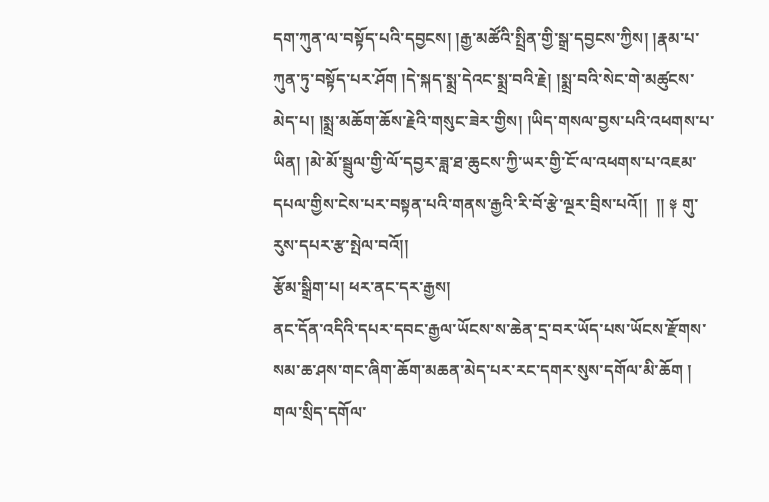དག་ཀུན་ལ་བསྟོད་པའི་དབྱངས། །རྒྱ་མཚོའི་སྤྲིན་གྱི་སྒྲ་དབྱངས་ཀྱིས། །རྣམ་པ་ཀུན་ཏུ་བསྟོད་པར་ཤོག །དེ་སྐད་སྨྲ་དེའང་སྨྲ་བའི་རྗེ། །སྨྲ་བའི་སེང་གེ་མཚུངས་མེད་པ། །སྨྲ་མཆོག་ཆོས་རྗེའི་གསུང་ཟེར་གྱིས། །ཡིད་གསལ་བྱས་པའི་འཕགས་པ་ཡིན། །མེ་མོ་སྦྲུལ་གྱི་ལོ་དབྱར་ཟླ་ཐ་ཆུངས་ཀྱི་ཡར་གྱི་ངོ་ལ་འཕགས་པ་འཇམ་དཔལ་གྱིས་ངེས་པར་བསྟན་པའི་གནས་རྒྱའི་རི་བོ་རྩེ་ལྔར་བྲིས་པའོ།།  །། ༈ གུ་རུས་དཔར་རྩ་སྤེལ་བའོ།།
རྩོམ་སྒྲིག་པ། ཕར་ནང་དར་རྒྱས།
ནང་དོན་འདིའི་དཔར་དབང་རྒྱལ་ཡོངས་ས་ཆེན་དྲ་བར་ཡོད་པས་ཡོངས་རྫོགས་སམ་ཆ་ཤས་གང་ཞིག་ཆོག་མཆན་མེད་པར་རང་དགར་སུས་དགོལ་མི་ཆོག ། གལ་སྲིད་དགོལ་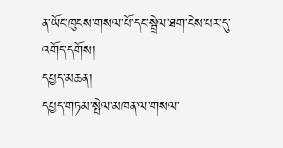ན་ཡོང་ཁུངས་གསལ་པོ་དང་སྦྲེལ་ཐག་ངེས་པར་དུ་འགོད་དགོས།
དཔྱད་མཆན།
དཔྱད་གཏམ་སྤེལ་མཁན་ལ་གསལ་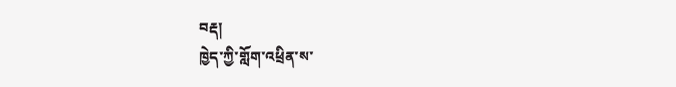བརྡ།
ཁྱེད་ཀྱི་གློག་འཕྲིན་ས་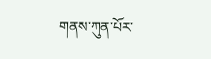གནས་ཀུན་པོར་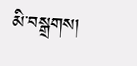མི་བསྒྲགས།